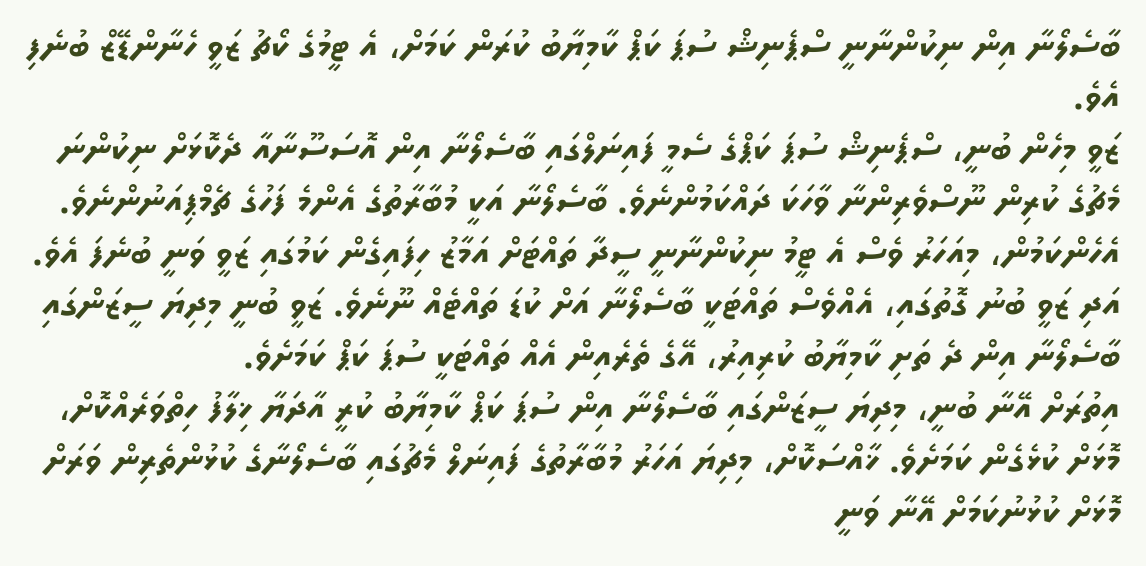ބާސެލޯނާ އިން ނިކުންނާނީ ސްޕެނިޝް ސުޕަ ކަޕް ކާމިޔާބު ކުރަން ކަމަށް، އެ ޓީމުގެ ކޯޗު ޒަވީ ހެނާންޑޭޒް ބުނެފި އެވެ.
ޒަވީ މިހެން ބުނީ، ސްޕެނިޝް ސުޕަ ކަޕްގެ ސެމީ ފައިނަލްގައި ބާސެލޯނާ އިން އޮސަސޫނާއާ ދެކޮޅަށް ނިކުންނަ މެޗުގެ ކުރިން ނޫސްވެރިންނާ ވާހަކަ ދައްކަމުންނެވެ. ބާސެލޯނާ އަކީ މުބާރާތުގެ އެންމެ ފަހުގެ ޗެމްޕިއަނުންނެވެ. އެހެންކަމުން، މިއަހަރު ވެސް އެ ޓީމު ނިކުންނާނީ ސީދާ ތައްޓަށް އަމާޒު ހިފައިގެން ކަމުގައި ޒަވީ ވަނީ ބުނެފަ އެވެ. އަދި ޒަވީ ބުނު ގޮތުގައި، އެއްވެސް ތައްޓަކީ ބާސެލޯނާ އަށް ކުޑަ ތައްޓެއް ނޫނެވެ. ޒަވީ ބުނީ މިދިޔަ ސީޒަންގައި ބާސެލޯނާ އިން ދެ ތަށި ކާމިޔާބު ކުރިއިރު، އޭގެ ތެރެއިން އެއް ތައްޓަކީ ސުޕަ ކަޕް ކަމަށެވެ.
އިތުރަށް އޭނާ ބުނީ، މިދިޔަ ސީޒަންގައި ބާސެލޯނާ އިން ސުޕަ ކަޕް ކާމިޔާބު ކުރީ އާދަޔާ ޚިލާފު ހިތްވަރެއްކޮށް، މޮޅަށް ކުޅެގެން ކަމަށެވެ. ޚާއްސަކޮށް، މިދިޔަ އަހަރު މުބާރާތުގެ ފައިނަލް މެޗުގައި ބާސެލޯނާގެ ކުޅުންތެރިން ވަރަށް މޮޅަށް ކުޅުނުކަމަށް އޭނާ ވަނީ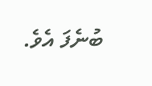ބުނެފަ އެވެ.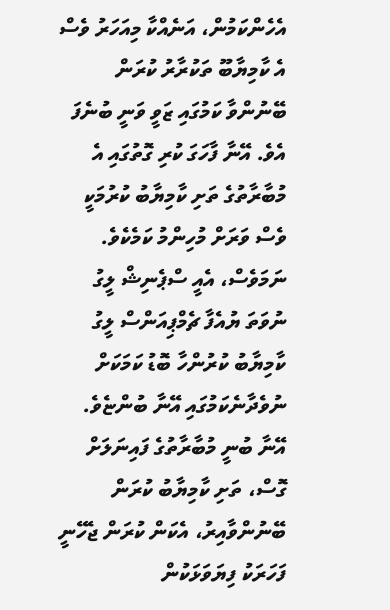އެހެންކަމުން، އަނެއްކާ މިއަހަރު ވެސް އެ ކާމިޔާބޫ ތަކުރާރު ކުރަން ބޭނުންވާ ކަމުގައި ޒަވީ ވަނީ ބުނެފަ އެވެ. އޭނާ ފާހަގަ ކުރި ގޮތުގައި އެ މުބާރާތުގެ ތަށި ކާމިޔާބު ކުރުމަކީ ވެސް ވަރަށް މުހިންމު ކަމެކެވެ. ނަމަވެސް، އެއީ ސްޕެނިޝް ލީގު ނުވަތަ ޔުއެފާ ޗެމްޕިއަންސް ލީގު ކާމިޔާބު ކުރުންހާ ބޮޑު ކަމަކަށް ނުވެދާނެކަމުގައި އޭނާ ބުންޏެވެ.
އޭނާ ބުނީ މުބާރާތުގެ ފައިނަލަށް ގޮސް، ތަށި ކާމިޔާބު ކުރަން ބޭނުންވާއިރު، އެކަން ކުރަން ޖެހޭނީ ފަހަރަކު ފިޔަވަޅަކުން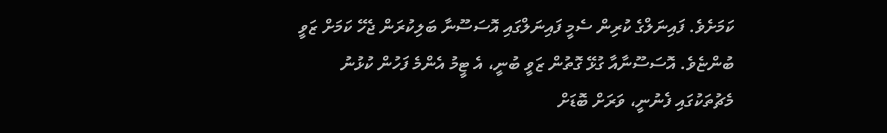ކަމަށެވެ. ފައިނަލްގެ ކުރިން ސެމީ ފައިނަލްގައި އޮސަސޫނާ ބަލިކުރަން ޖެހޭ ކަމަށް ޒަވީ ބުންޏެވެ. އޮސަސޫނާއާ ގުޅޭ ގޮތުން ޒަވީ ބުނީ، އެ ޓީމު އެންމެ ފަހުން ކުޅުނު މެޗުތަކުގައި ފެނުނީ، ވަރަށް ބޮޑަށް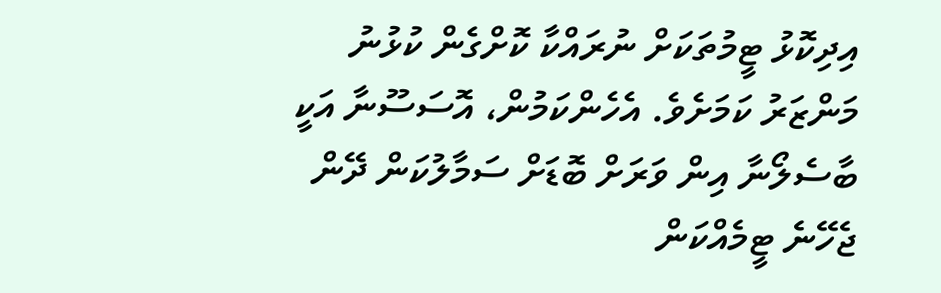އިދިކޮޅު ޓީމުތަކަށް ނުރައްކާ ކޮށްގެން ކުޅުނު މަންޒަރު ކަމަށެވެ. އެހެންކަމުން، އޮސަސޫނާ އަކީ ބާސެލޯނާ އިން ވަރަށް ބޮޑަށް ސަމާލުކަން ދޭން ޖެހޭނެ ޓީމެއްކަން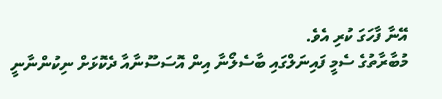އޭނާ ފާހަގަ ކުރި އެވެ.
މުބާރާތުގެ ސެމީ ފައިނަލްގައި ބާސެލޯނާ އިން އޮސަސޫނާއާ ދެކޮޅަށް ނިކުންނާނީ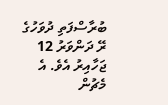ބުރާސްފަތި ދުވަހުގެ ރޭ ދަންވަރު 12 ޖަހާއިރު އެވެ. އެ މެޗުން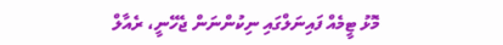މޮޅު ޓީމެއް ފައިނަލްގައި ނިކުންނަން ޖެހޭނީ، ރެއާލް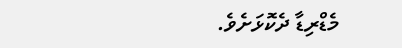މެޑްރިޑާ ދެކޮޅަށެވެ.